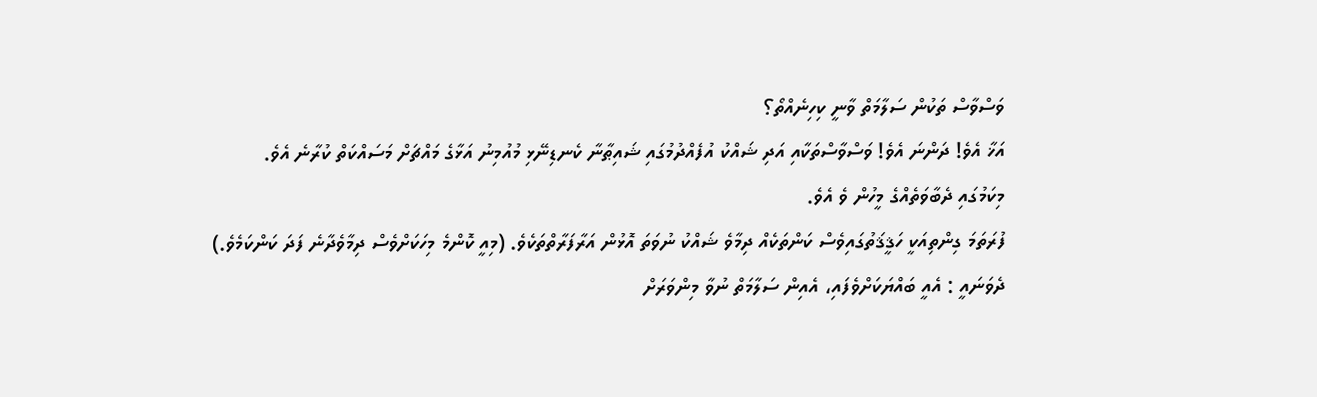ވަސްވާސް ތަކުން ސަލާމަތް ވާނީ ކިހިނެއްތޯ؟
އަޚާ އެވެ! ދަންނަ އެވެ! ވަސްވާސްތަކާއި އަދި ޝައްކު އުފެއްދުމުގައި ޝައިޠާނާ ކެނޑިނޭޅި މުއުމިނު އަޅާގެ މައްޗަށް މަސައްކަތް ކުރާނެ އެވެ.
މިކަމުގައި ދެބާވަތެއްގެ މީހުން ވެ އެވެ.
ފުރަތަމަ ގިންތިއަކީ ހަޤީޤަތުގައިވެސް ކަންތަކެއް ދިމާވެ ޝައްކު ނުވަތަ އޮޅުން އަރާފަރާތްތަކެވެ. (މިއީ ކޮންމެ މިހަކަށްވެސް ދިމާވެދާނެ ފަދަ ކަންކަމެވެ.)
ދެވަނައީ : އެއީ ބައްޔަކަށްވެފައި، އެއިން ސަލާމަތް ނުވާ މިންވަރަށް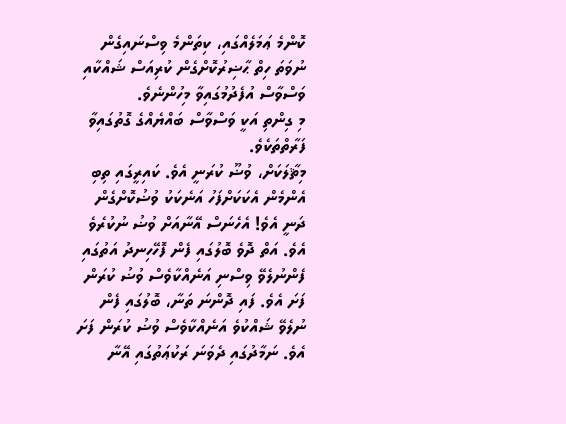ކޮންމެ ޢަމަލެއްގައި، ކިތަންމެ ވިސްނައިގެން ނުވަތަ ހިތް ޙާޟިރުކޮށްގެން ކުރިއަސް ޝައްކާއި ވަސްވާސް އުފެދުމުގައިވާ މިހުންނެވެ.
މި ގިންތި އަކީ ވަސްވާސް ބައްޔެއްގެ ގޮތުގައިވާ ފަރާތްތަކެވެ.
މިޘާލަކަށް، ވުޟޫ ކުރަނީ އެވެ. ކައިރީގައި ތިބި އެންމެން އެކަކަށްފަހު އަނެކަކު ވުޟުކޮށްގެން ދަނީ އެވެ! އެހެނަސް އޭނާއަށް ވުޟު ނުކުރެވެ އެވެ. އަތް ދޮވެ ބޮލުގައި ފެން ފޮހޭހިނދު އަތުގައި ފެންނުލެވޭ ވިސްނި އަނެއްކާވެސް ވުޟު ކުރަން ފަށަ އެވެ. ފައި ދޮންނަ ތަނާ، ބޮލުގައި ފެން ނުލެވޭ ޝައްކުވެ އަނެއްކާވެސް ވުޟު ކުރަން ފަށަ އެވެ. ނަމާދުގައި ދެވަނަ ރަކުޢަތުގައި އޭނާ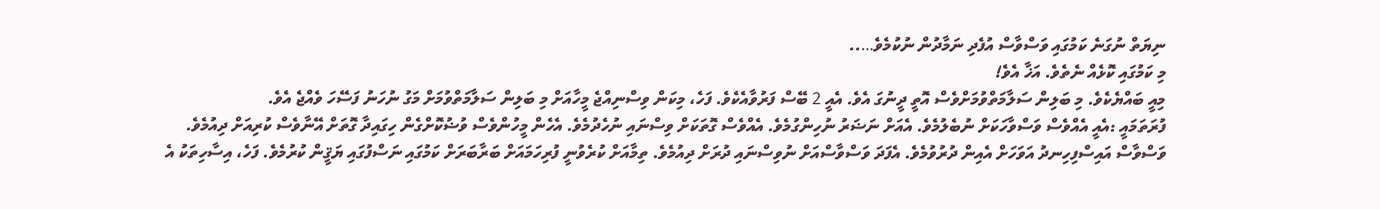ނިޔަތް ނުގަނެ ކަމުގައި ވަސްވާސް އުފެދި ނަމާދުން ނުކުމެވެ…..
މި ކަމުގައި ކޮޅެއް ނެތެވެ. އަޚާ އެވެ!
މިއީ ބައްޔެކެވެ. މި ބަލިން ސަލާމަތްވުމަށްވެސް އޮތީ ދީނުގަ އެވެ. އެއީ 2 ބޭސް ފަރުވާއެކެވެ. ފަހެ، މިކަން ވިސްނިއްޖެ މީހާއަށް މި ބަލިން ސަލާމަތްވުމަށް މަގު ނުހަނު ފަސޭހަ ވެއްޖެ އެވެ.
ފުރަތަމައީ :އެއީ އެއްވެސް ވަސްވާހަކަށް ނުބެލުމެވެ. އެއަށް ނަޟަރު ނުހިންގުމެވެ. އެއްވެސް ގޮތަކަށް ވިސްނައި ނުހެދުމެވެ. އެހެން މީހުންވެސް ވުޟުކޮށްގެން ހިގައިދާ ގޮތަށް އޭނާވެސް ކުރިއަށް ދިއުމެވެ. ވަސްވާސް އައިސްފިހިނދު އަވަހަށް އެއިން ދުރުވުމެވެ. އެފަދަ ވަސްވާސްއަށް ނުވިސްނައި ދުރަށް ދިއުމެވެ. ތިމާއަށް ކުރެވުނީ ފުރިހަމައަށް ބަރާބަރަށް ކަމުގައި ނަސްފުގައި ޔަޤީން ކުރުމެވެ. ފަހެ، އިސާހިތަކު އެ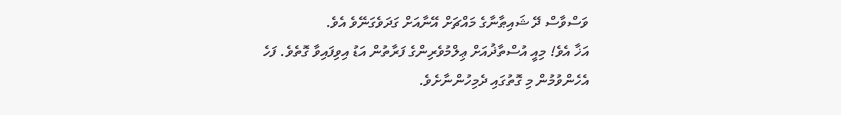ވަސްވާސް ދޭ ޝައިޠާނާގެ މައްޗަށް އޭނާއަށް ގަދަވެގަނޭވެ އެވެ.
އަޚާ އެވެ! މިއީ އުސްތާޛުއަށް ޢިލްމުވެރިންގެ ފަރާތުން އަޑު އިވިފައިވާ ގޮތެވެ. ފަހެ އެހެންވުމުން މި ގޮތުގައި ދެމިހުންނާށެވެ.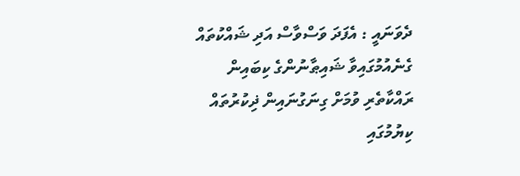ދެވަނައީ : އެފަދަ ވަސްވާސް އަދި ޝައްކުތައް ގެނެއުމުގައިވާ ޝައިޠާނުންގެ ކިބައިން ރައްކާތެރި ވުމަށް ގިނަގުނައިން ޛިކުރުތައް ކިޔުމުގައި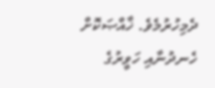ދެމިހުރުމެވެ. ޚާއްޞަކޮށް ހެނދުނާއި ހަވީރުގެ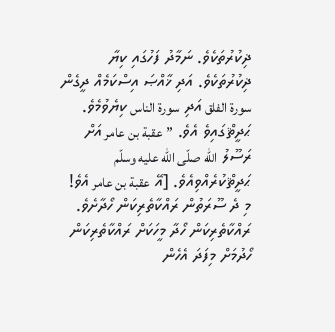ޛިކުރުތަކެވެ. ނަމާދު ފަހުގައި ކިޔާ ޛިކުރުތަކެވެ. އަދި ޚާއްޞަ އިސްކަމެއް ދީގެން سورة الفلق އަދި سورة الناس ކިޔެވުމެވެ. ޙަދީޘްގައިވެ އެވެ. ”عقبة بن عامر އަށް ރަސޫލު الله صلّى الله عليه وسلّم ޙަދީޘްކުރެއްވިއެވެ. [އޭ عقبة بن عامر އެވެ! މި ދެ ސޫރަތުން ރައްކާތެރިކަން ހޯދާށެވެ. ރައްކާތެރިކަން ހޯދާ މީހަކަށް ރައްކާތެރިކަން ހޯދުމަށް މިފަދަ އެހެން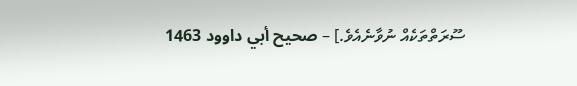ސޫރަތްތަކެއް ނުވާނެއެވެ.] – صحيح أبي داوود 1463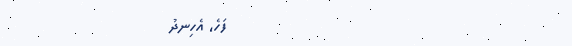ފަހެ، އެހިނދު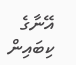އޭނާގެ ކިބައިން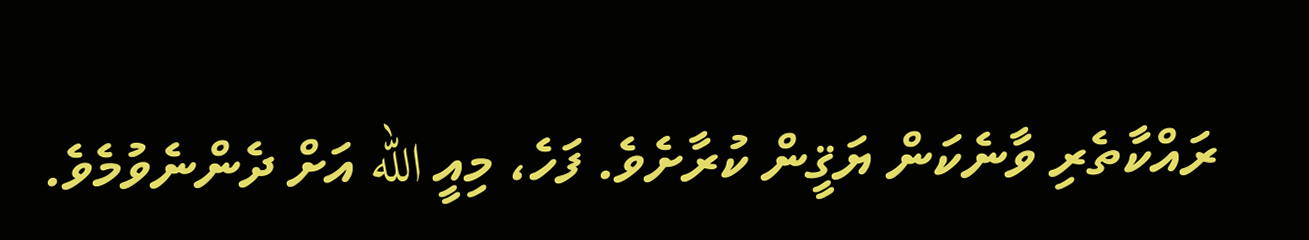ރައްކާތެރި ވާނެކަން ޔަޤީން ކުރާށެވެ. ފަހެ، މިއީ الله އަށް ދެންނެވުމެވެ.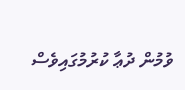ވުމުން ދުޢާ ކުރުމުގައިވެސް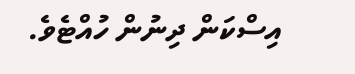އިސްކަން ދިނުން ހުއްޓެވެ.